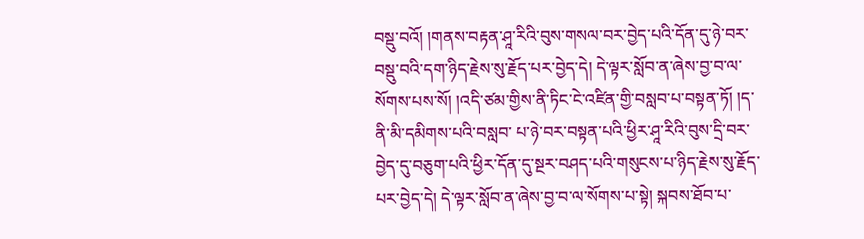བསྡུ་བའོ། །གནས་བརྟན་ཤཱ་རིའི་བུས་གསལ་བར་བྱེད་པའི་དོན་དུ་ཉེ་བར་བསྡུ་བའི་དག་ཉིད་རྗེས་སུ་རྗོད་པར་བྱེད་དེ། དེ་ལྟར་སློབ་ན་ཞེས་བྱ་བ་ལ་སོགས་པས་སོ། །འདི་ཙམ་གྱིས་ནི་ཏིང་ངེ་འཛིན་གྱི་བསླབ་པ་བསྟན་ཏོ། །ད་ནི་མི་དམིགས་པའི་བསླབ་ པ་ཉེ་བར་བསྟན་པའི་ཕྱིར་ཤཱ་རིའི་བུས་དྲི་བར་བྱེད་དུ་བཅུག་པའི་ཕྱིར་དོན་དུ་སྔར་བཤད་པའི་གསུངས་པ་ཉིད་རྗེས་སུ་རྗོད་པར་བྱེད་དེ། དེ་ལྟར་སློབ་ན་ཞེས་བྱ་བ་ལ་སོགས་པ་སྟེ། སྐབས་ཐོབ་པ་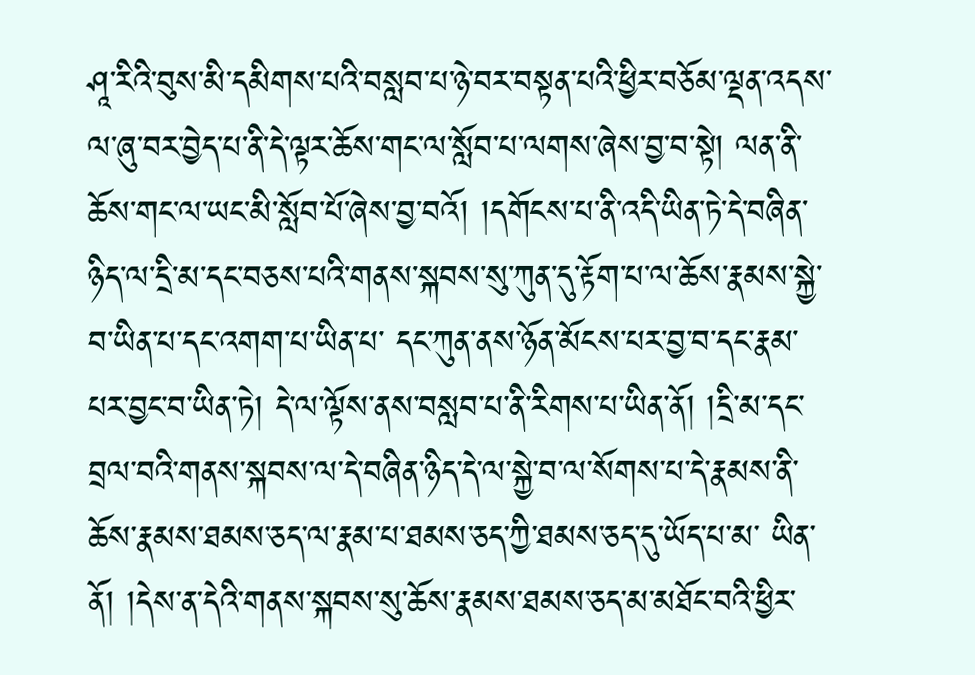ཤཱ་རིའི་བུས་མི་དམིགས་པའི་བསླབ་པ་ཉེ་བར་བསྟན་པའི་ཕྱིར་བཅོམ་ལྡན་འདས་ ལ་ཞུ་བར་བྱེད་པ་ནི་དེ་ལྟར་ཆོས་གང་ལ་སློབ་པ་ལགས་ཞེས་བྱ་བ་སྟེ། ལན་ནི་ཆོས་གང་ལ་ཡང་མི་སློབ་པོ་ཞེས་བྱ་བའོ། །དགོངས་པ་ནི་འདི་ཡིན་ཏེ་དེ་བཞིན་ཉིད་ལ་དྲི་མ་དང་བཅས་པའི་གནས་སྐབས་སུ་ཀུན་དུ་རྟོག་པ་ལ་ཆོས་རྣམས་སྐྱེ་བ་ཡིན་པ་དང་འགག་པ་ཡིན་པ་ དང་ཀུན་ནས་ཉོན་མོངས་པར་བྱ་བ་དང་རྣམ་པར་བྱང་བ་ཡིན་ཏེ། དེ་ལ་ལྟོས་ནས་བསླབ་པ་ནི་རིགས་པ་ཡིན་ནོ། །དྲི་མ་དང་བྲལ་བའི་གནས་སྐབས་ལ་དེ་བཞིན་ཉིད་དེ་ལ་སྐྱེ་བ་ལ་སོགས་པ་དེ་རྣམས་ནི་ཆོས་རྣམས་ཐམས་ཅད་ལ་རྣམ་པ་ཐམས་ཅད་ཀྱི་ཐམས་ཅད་དུ་ཡོད་པ་མ་ ཡིན་ནོ། །དེས་ན་དེའི་གནས་སྐབས་སུ་ཆོས་རྣམས་ཐམས་ཅད་མ་མཐོང་བའི་ཕྱིར་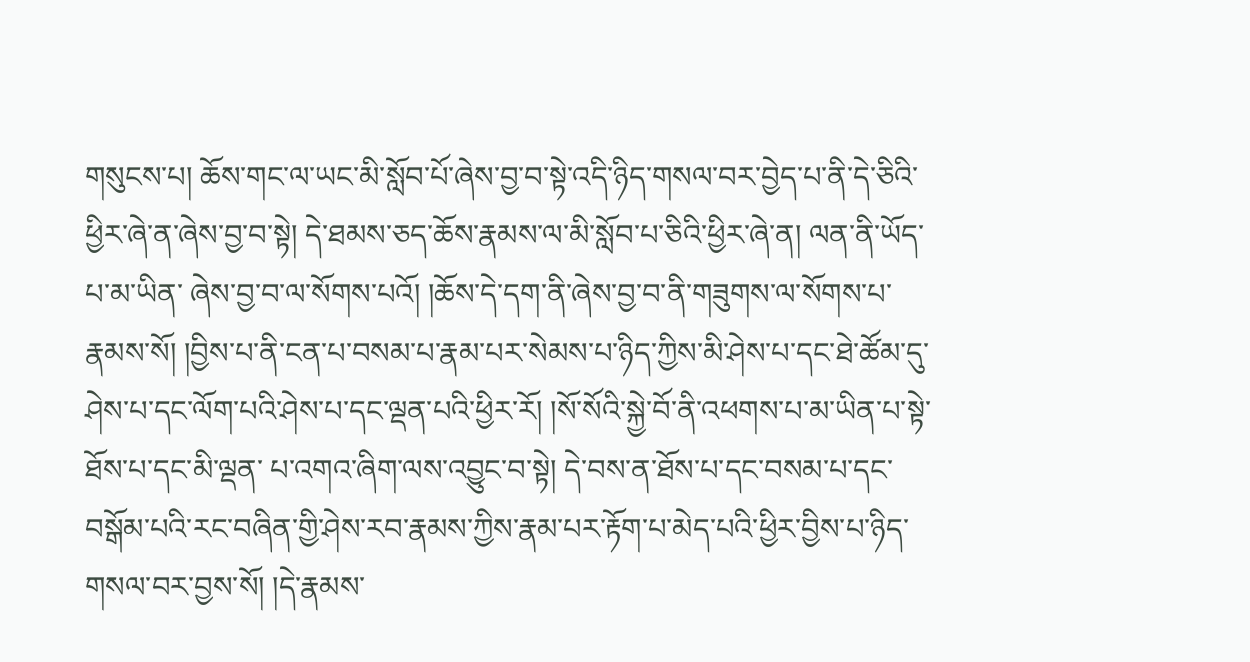གསུངས་པ། ཆོས་གང་ལ་ཡང་མི་སློབ་པོ་ཞེས་བྱ་བ་སྟེ་འདི་ཉིད་གསལ་བར་བྱེད་པ་ནི་དེ་ཅིའི་ཕྱིར་ཞེ་ན་ཞེས་བྱ་བ་སྟེ། དེ་ཐམས་ཅད་ཆོས་རྣམས་ལ་མི་སློབ་པ་ཅིའི་ཕྱིར་ཞེ་ན། ལན་ནི་ཡོད་པ་མ་ཡིན་ ཞེས་བྱ་བ་ལ་སོགས་པའོ། །ཆོས་དེ་དག་ནི་ཞེས་བྱ་བ་ནི་གཟུགས་ལ་སོགས་པ་རྣམས་སོ། །བྱིས་པ་ནི་ངན་པ་བསམ་པ་རྣམ་པར་སེམས་པ་ཉིད་ཀྱིས་མི་ཤེས་པ་དང་ཐེ་ཚོམ་དུ་ཤེས་པ་དང་ལོག་པའི་ཤེས་པ་དང་ལྡན་པའི་ཕྱིར་རོ། །སོ་སོའི་སྐྱེ་བོ་ནི་འཕགས་པ་མ་ཡིན་པ་སྟེ་ཐོས་པ་དང་མི་ལྡན་ པ་འགའ་ཞིག་ལས་འབྱུང་བ་སྟེ། དེ་བས་ན་ཐོས་པ་དང་བསམ་པ་དང་བསྒོམ་པའི་རང་བཞིན་གྱི་ཤེས་རབ་རྣམས་ཀྱིས་རྣམ་པར་རྟོག་པ་མེད་པའི་ཕྱིར་བྱིས་པ་ཉིད་གསལ་བར་བྱས་སོ། །དེ་རྣམས་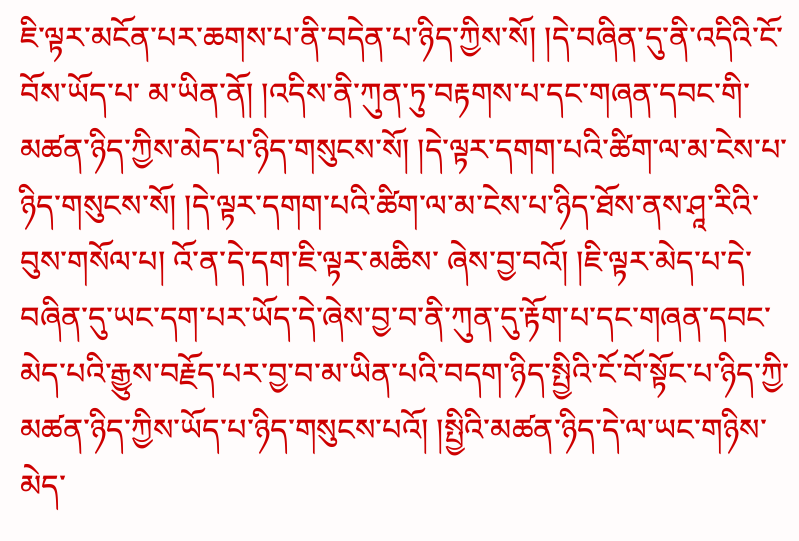ཇི་ལྟར་མངོན་པར་ཆགས་པ་ནི་བདེན་པ་ཉིད་ཀྱིས་སོ། །དེ་བཞིན་དུ་ནི་འདིའི་ངོ་བོས་ཡོད་པ་ མ་ཡིན་ནོ། །འདིས་ནི་ཀུན་ཏུ་བརྟགས་པ་དང་གཞན་དབང་གི་མཚན་ཉིད་ཀྱིས་མེད་པ་ཉིད་གསུངས་སོ། །དེ་ལྟར་དགག་པའི་ཚིག་ལ་མ་ངེས་པ་ཉིད་གསུངས་སོ། །དེ་ལྟར་དགག་པའི་ཚིག་ལ་མ་ངེས་པ་ཉིད་ཐོས་ནས་ཤཱ་རིའི་བུས་གསོལ་པ། འོ་ན་དེ་དག་ཇི་ལྟར་མཆིས་ ཞེས་བྱ་བའོ། །ཇི་ལྟར་མེད་པ་དེ་བཞིན་དུ་ཡང་དག་པར་ཡོད་དེ་ཞེས་བྱ་བ་ནི་ཀུན་དུ་རྟོག་པ་དང་གཞན་དབང་མེད་པའི་རྒྱུས་བརྗོད་པར་བྱ་བ་མ་ཡིན་པའི་བདག་ཉིད་སྤྱིའི་ངོ་བོ་སྟོང་པ་ཉིད་ཀྱི་མཚན་ཉིད་ཀྱིས་ཡོད་པ་ཉིད་གསུངས་པའོ། །སྤྱིའི་མཚན་ཉིད་དེ་ལ་ཡང་གཉིས་མེད་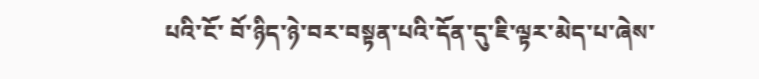པའི་ངོ་ བོ་ཉིད་ཉེ་བར་བསྟན་པའི་དོན་དུ་ཇི་ལྟར་མེད་པ་ཞེས་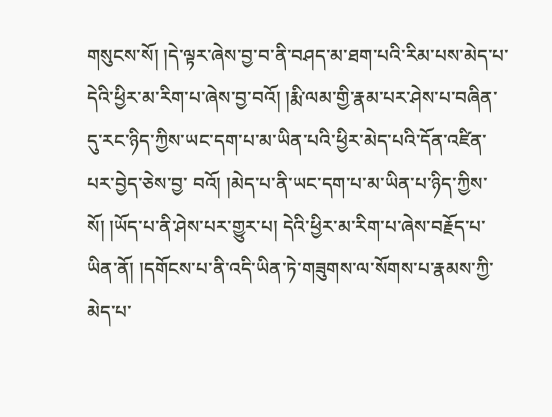གསུངས་སོ། །དེ་ལྟར་ཞེས་བྱ་བ་ནི་བཤད་མ་ཐག་པའི་རིམ་པས་མེད་པ་དེའི་ཕྱིར་མ་རིག་པ་ཞེས་བྱ་བའོ། །རྨི་ལམ་གྱི་རྣམ་པར་ཤེས་པ་བཞིན་དུ་རང་ཉིད་ཀྱིས་ཡང་དག་པ་མ་ཡིན་པའི་ཕྱིར་མེད་པའི་དོན་འཛིན་པར་བྱེད་ཅེས་བྱ་ བའོ། །མེད་པ་ནི་ཡང་དག་པ་མ་ཡིན་པ་ཉིད་ཀྱིས་སོ། །ཡོད་པ་ནི་ཤེས་པར་གྱུར་པ། དེའི་ཕྱིར་མ་རིག་པ་ཞེས་བརྗོད་པ་ཡིན་ནོ། །དགོངས་པ་ནི་འདི་ཡིན་ཏེ་གཟུགས་ལ་སོགས་པ་རྣམས་ཀྱི་མེད་པ་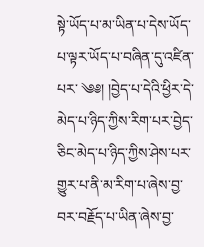སྟེ་ཡོད་པ་མ་ཡིན་པ་དེས་ཡོད་པ་ལྟར་ཡོད་པ་བཞིན་དུ་འཛིན་པར་ ༄༅། །བྱེད་པ་དེའི་ཕྱིར་དེ་མེད་པ་ཉིད་ཀྱིས་རིག་པར་བྱེད་ཅིང་མེད་པ་ཉིད་ཀྱིས་ཤེས་པར་གྱུར་པ་ནི་མ་རིག་པ་ཞེས་བྱ་བར་བརྗོད་པ་ཡིན་ཞེས་བྱ་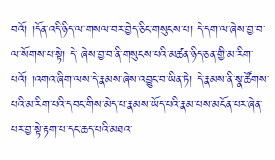བའོ། །དོན་འདི་ཉིད་ལ་གསལ་བར་བྱེད་ཅིང་གསུངས་པ། དེ་དག་ལ་ཞེས་བྱ་བ་ལ་སོགས་པ་སྟེ། དེ་ ཞེས་བྱ་བ་ནི་གསུངས་པའི་མཚན་ཉིད་ཅན་གྱི་མ་རིག་པའོ། །འགའ་ཞིག་ལས་དེ་རྣམས་ཞེས་འབྱུང་བ་ཡིན་ཏེ། དེ་རྣམས་ནི་སྣ་ཚོགས་པའི་མ་རིག་པའི་དབང་གིས་མེད་པ་རྣམས་ཡོད་པའི་རྣམ་པས་མངོན་པར་ཞེན་པར་བྱ་སྟེ་རྟག་པ་དང་ཆད་པའི་མཐའ་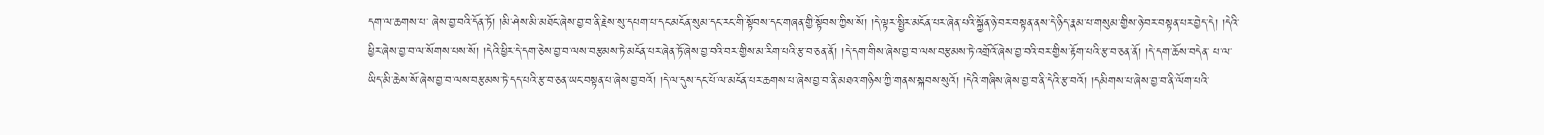དག་ལ་ཆགས་པ་ ཞེས་བྱ་བའི་དོན་ཏོ། །མི་ཤེས་མི་མཐོང་ཞེས་བྱ་བ་ནི་རྗེས་སུ་དཔག་པ་དང་མངོན་སུམ་དང་རང་གི་སྟོབས་དང་གཞན་གྱི་སྟོབས་ཀྱིས་སོ། །དེ་ལྟར་སྤྱིར་མངོན་པར་ཞེན་པའི་སྐྱོན་ཉེ་བར་བསྟན་ནས་དེ་ཉིད་རྣམ་པ་གསུམ་གྱིས་ཉེ་བར་བསྟན་པར་བྱེད་དེ། །དེའི་ ཕྱིར་ཞེས་བྱ་བ་ལ་སོགས་པས་སོ། །དེའི་ཕྱིར་དེ་དག་ཅེས་བྱ་བ་ལས་བརྩམས་ཏེ་མངོན་པར་ཞེན་ཏོ་ཞེས་བྱ་བའི་བར་གྱིས་མ་རིག་པའི་རྩ་བ་ཅན་ནོ། །དེ་དག་གིས་ཞེས་བྱ་བ་ལས་བརྩམས་ཏེ་འགྲོའོ་ཞེས་བྱ་བའི་བར་གྱིས་རྟོག་པའི་རྩ་བ་ཅན་ནོ། །དེ་དག་ཆོས་བདེན་ པ་ལ་ཡིད་མི་ཆེས་སོ་ཞེས་བྱ་བ་ལས་བརྩམས་ཏེ་དད་པའི་རྩ་བ་ཅན་ཡང་བསྟན་པ་ཞེས་བྱ་བའོ། །དེ་ལ་དུས་དང་པོ་ལ་མངོན་པར་ཆགས་པ་ཞེས་བྱ་བ་ནི་མཐའ་གཉིས་ཀྱི་གནས་སྐབས་སུའོ། །དེའི་གཞིས་ཞེས་བྱ་བ་ནི་དེའི་རྩ་བའོ། །དམིགས་པ་ཞེས་བྱ་བ་ནི་ལོག་པའི་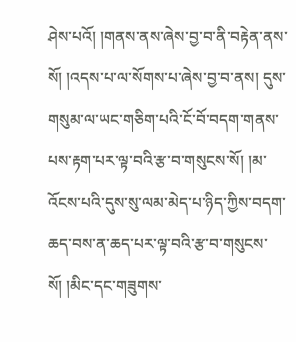ཤེས་པའོ། །གནས་ནས་ཞེས་བྱ་བ་ནི་བརྟེན་ནས་སོ། །འདས་པ་ལ་སོགས་པ་ཞེས་བྱ་བ་ནས། དུས་གསུམ་ལ་ཡང་གཅིག་པའི་ངོ་བོ་བདག་གནས་པས་རྟག་པར་ལྟ་བའི་རྩ་བ་གསུངས་སོ། །མ་འོངས་པའི་དུས་སུ་ལམ་མེད་པ་ཉིད་ཀྱིས་བདག་ ཆད་བས་ན་ཆད་པར་ལྟ་བའི་རྩ་བ་གསུངས་སོ། །མིང་དང་གཟུགས་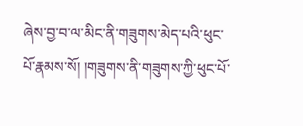ཞེས་བྱ་བ་ལ་མིང་ནི་གཟུགས་མེད་པའི་ཕུང་པོ་རྣམས་སོ། །གཟུགས་ནི་གཟུགས་ཀྱི་ཕུང་པོ་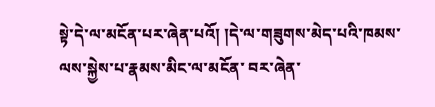སྟེ་དེ་ལ་མངོན་པར་ཞེན་པའོ། །དེ་ལ་གཟུགས་མེད་པའི་ཁམས་ལས་སྐྱེས་པ་རྣམས་མིང་ལ་མངོན་ བར་ཞེན་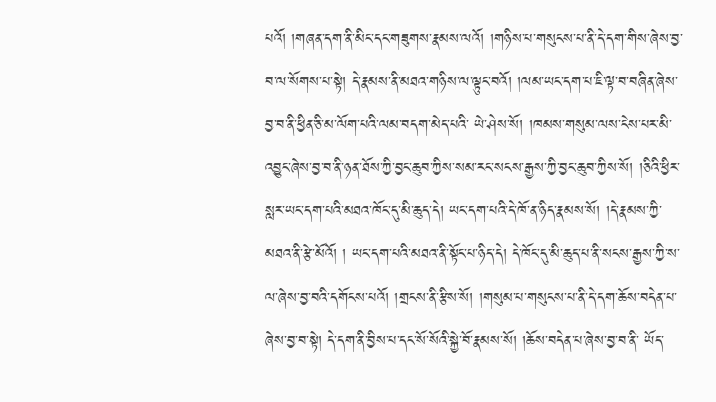པའོ། །གཞན་དག་ནི་མིང་དང་གཟུགས་རྣམས་ལའོ། །གཉིས་པ་གསུངས་པ་ནི་དེ་དག་གིས་ཞེས་བྱ་བ་ལ་སོགས་པ་སྟེ། དེ་རྣམས་ནི་མཐའ་གཉིས་ལ་ལྟུང་བའོ། །ལམ་ཡང་དག་པ་ཇི་ལྟ་བ་བཞིན་ཞེས་བྱ་བ་ནི་ཕྱིན་ཅི་མ་ལོག་པའི་ལམ་བདག་མེད་པའི་ ཡེ་ཤེས་སོ། །ཁམས་གསུམ་ལས་ངེས་པར་མི་འབྱུང་ཞེས་བྱ་བ་ནི་ཉན་ཐོས་ཀྱི་བྱང་ཆུབ་ཀྱིས་སམ་རང་སངས་རྒྱས་ཀྱི་བྱང་ཆུབ་ཀྱིས་སོ། །ཅིའི་ཕྱིར་སླར་ཡང་དག་པའི་མཐའ་ཁོང་དུ་མི་ཆུད་དེ། ཡང་དག་པའི་དེ་ཁོ་ན་ཉིད་རྣམས་སོ། །དེ་རྣམས་ཀྱི་མཐའ་ནི་རྩེ་མོའོ། ། ཡང་དག་པའི་མཐའ་ནི་སྟོང་པ་ཉིད་དེ། དེ་ཁོང་དུ་མི་ཆུད་པ་ནི་སངས་རྒྱས་ཀྱི་ས་ལ་ཞེས་བྱ་བའི་དགོངས་པའོ། །གྲངས་ནི་རྩིས་སོ། །གསུམ་པ་གསུངས་པ་ནི་དེ་དག་ཆོས་བདེན་པ་ཞེས་བྱ་བ་སྟེ། དེ་དག་ནི་བྱིས་པ་དང་སོ་སོའི་སྐྱེ་བོ་རྣམས་སོ། །ཆོས་བདེན་པ་ཞེས་བྱ་བ་ནི་ ཡོད་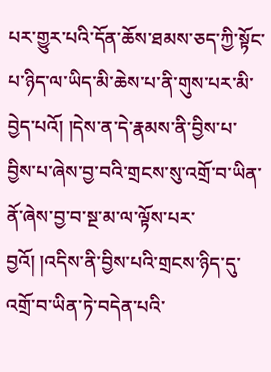པར་གྱུར་པའི་དོན་ཆོས་ཐམས་ཅད་ཀྱི་སྟོང་པ་ཉིད་ལ་ཡིད་མི་ཆེས་པ་ནི་གུས་པར་མི་བྱེད་པའོ། །དེས་ན་དེ་རྣམས་ནི་བྱིས་པ་བྱིས་པ་ཞེས་བྱ་བའི་གྲངས་སུ་འགྲོ་བ་ཡིན་ནོ་ཞེས་བྱ་བ་སྔ་མ་ལ་ལྟོས་པར་བྱའོ། །འདིས་ནི་བྱིས་པའི་གྲངས་ཉིད་དུ་འགྲོ་བ་ཡིན་ཏེ་བདེན་པའི་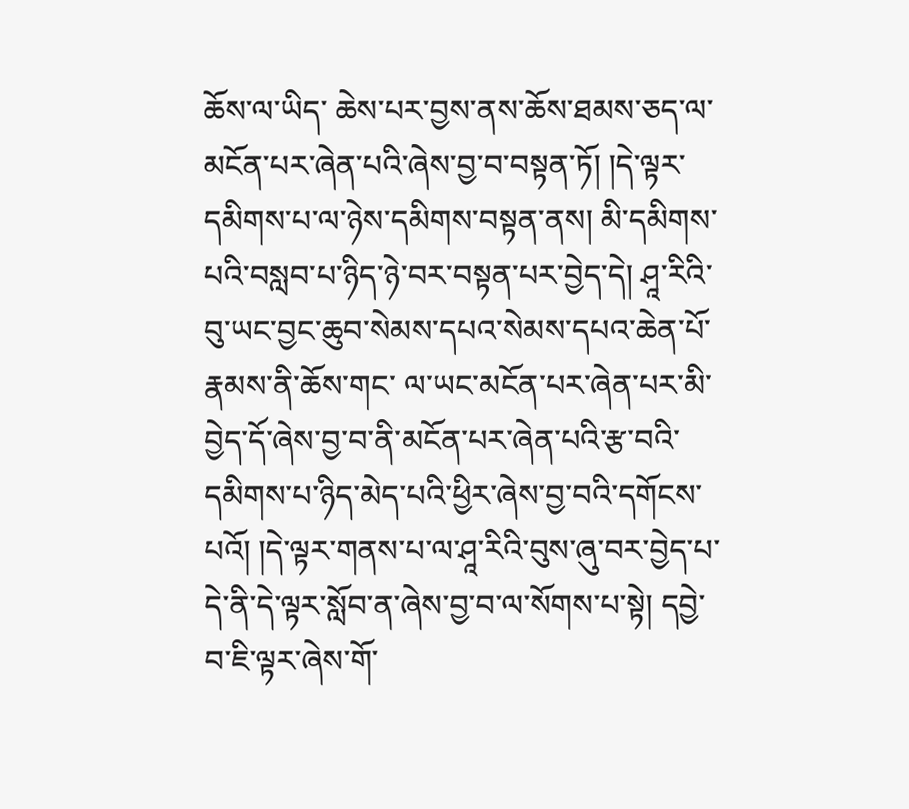ཆོས་ལ་ཡིད་ ཆེས་པར་བྱས་ནས་ཆོས་ཐམས་ཅད་ལ་མངོན་པར་ཞེན་པའི་ཞེས་བྱ་བ་བསྟན་ཏོ། །དེ་ལྟར་དམིགས་པ་ལ་ཉེས་དམིགས་བསྟན་ནས། མི་དམིགས་པའི་བསླབ་པ་ཉིད་ཉེ་བར་བསྟན་པར་བྱེད་དེ། ཤཱ་རིའི་བུ་ཡང་བྱང་ཆུབ་སེམས་དཔའ་སེམས་དཔའ་ཆེན་པོ་རྣམས་ནི་ཆོས་གང་ ལ་ཡང་མངོན་པར་ཞེན་པར་མི་བྱེད་དོ་ཞེས་བྱ་བ་ནི་མངོན་པར་ཞེན་པའི་རྩ་བའི་དམིགས་པ་ཉིད་མེད་པའི་ཕྱིར་ཞེས་བྱ་བའི་དགོངས་པའོ། །དེ་ལྟར་གནས་པ་ལ་ཤཱ་རིའི་བུས་ཞུ་བར་བྱེད་པ་དེ་ནི་དེ་ལྟར་སློབ་ན་ཞེས་བྱ་བ་ལ་སོགས་པ་སྟེ། དབྱེ་བ་ཇི་ལྟར་ཞེས་གོ་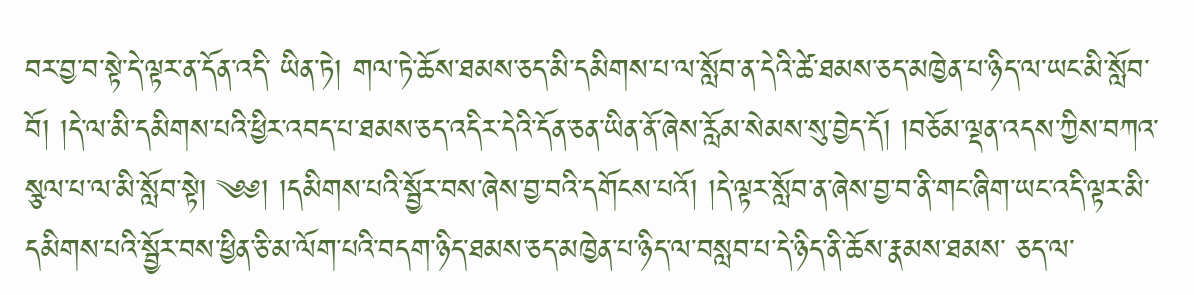བར་བྱ་བ་སྟེ་དེ་ལྟར་ན་དོན་འདི་ ཡིན་ཏེ། གལ་ཏེ་ཆོས་ཐམས་ཅད་མི་དམིགས་པ་ལ་སློབ་ན་དེའི་ཚེ་ཐམས་ཅད་མཁྱེན་པ་ཉིད་ལ་ཡང་མི་སློབ་བོ། །དེ་ལ་མི་དམིགས་པའི་ཕྱིར་འབད་པ་ཐམས་ཅད་འདིར་དེའི་དོན་ཅན་ཡིན་ནོ་ཞེས་རློམ་སེམས་སུ་བྱེད་དོ། །བཅོམ་ལྡན་འདས་ཀྱིས་བཀའ་སྩལ་པ་ལ་མི་སློབ་སྟེ། ༄༅། །དམིགས་པའི་སྦྱོར་བས་ཞེས་བྱ་བའི་དགོངས་པའོ། །དེ་ལྟར་སློབ་ན་ཞེས་བྱ་བ་ནི་གང་ཞིག་ཡང་འདི་ལྟར་མི་དམིགས་པའི་སྦྱོར་བས་ཕྱིན་ཅི་མ་ལོག་པའི་བདག་ཉིད་ཐམས་ཅད་མཁྱེན་པ་ཉིད་ལ་བསླབ་པ་དེ་ཉིད་ནི་ཆོས་རྣམས་ཐམས་ ཅད་ལ་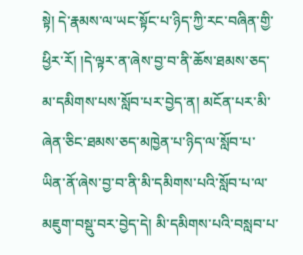སྟེ། དེ་རྣམས་ལ་ཡང་སྟོང་པ་ཉིད་ཀྱི་རང་བཞིན་གྱི་ཕྱིར་རོ། །དེ་ལྟར་ན་ཞེས་བྱ་བ་ནི་ཆོས་ཐམས་ཅད་མ་དམིགས་པས་སློབ་པར་བྱེད་ན། མངོན་པར་མི་ཞེན་ཅིང་ཐམས་ཅད་མཁྱེན་པ་ཉིད་ལ་སློབ་པ་ཡིན་ནོ་ཞེས་བྱ་བ་ནི་མི་དམིགས་པའི་སློབ་པ་ལ་ མཇུག་བསྡུ་བར་བྱེད་དེ། མི་དམིགས་པའི་བསླབ་པ་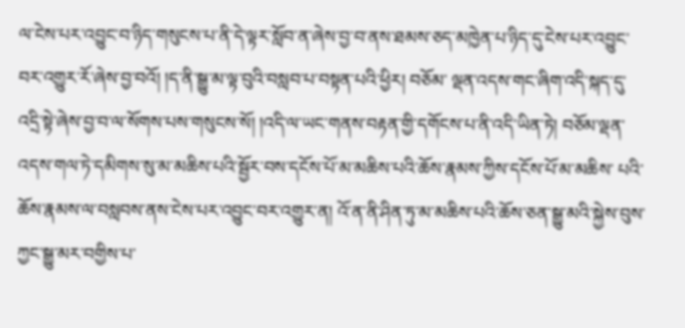ལ་ངེས་པར་འབྱུང་བ་ཉིད་གསུངས་པ་ནི་དེ་ལྟར་སློབ་ན་ཞེས་བྱ་བ་ནས་ཐམས་ཅད་མཁྱེན་པ་ཉིད་དུ་ངེས་པར་འབྱུང་བར་འགྱུར་རོ་ཞེས་བྱ་བའོ། །ད་ནི་སྒྱུ་མ་ལྟ་བུའི་བསླབ་པ་བསྟན་པའི་ཕྱིར། བཅོམ་ ལྡན་འདས་གང་ཞིག་འདི་སྐད་དུ་འདྲི་སྟེ་ཞེས་བྱ་བ་ལ་སོགས་པས་གསུངས་སོ། །འདི་ལ་ཡང་གནས་བརྟན་གྱི་དགོངས་པ་ནི་འདི་ཡིན་ཏེ། བཅོམ་ལྡན་འདས་གལ་ཏེ་དམིགས་སུ་མ་མཆིས་པའི་སྦྱོར་བས་དངོས་པོ་མ་མཆིས་པའི་ཆོས་རྣམས་ཀྱིས་དངོས་པོ་མ་མཆིས་ པའི་ཆོས་རྣམས་ལ་བསླབས་ནས་ངེས་པར་འབྱུང་བར་འགྱུར་ན། འོ་ན་ནི་ཤིན་ཏུ་མ་མཆིས་པའི་ཆོས་ཅན་སྒྱུ་མའི་སྐྱེས་བུས་ཀྱང་སྒྱུ་མར་བགྱིས་པ་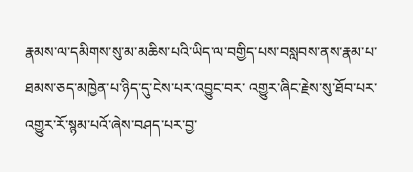རྣམས་ལ་དམིགས་སུ་མ་མཆིས་པའི་ཡིད་ལ་བགྱིད་པས་བསླབས་ནས་རྣམ་པ་ཐམས་ཅད་མཁྱེན་པ་ཉིད་དུ་ངེས་པར་འབྱུང་བར་ འགྱུར་ཞིང་རྗེས་སུ་ཐོབ་པར་འགྱུར་རོ་སྙམ་པའོ་ཞེས་བཤད་པར་བྱ་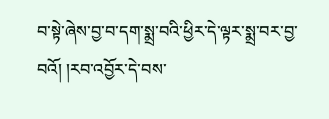བ་སྟེ་ཞེས་བྱ་བ་དག་སྨྲ་བའི་ཕྱིར་དེ་ལྟར་སྨྲ་བར་བྱ་བའོ། །རབ་འབྱོར་དེ་བས་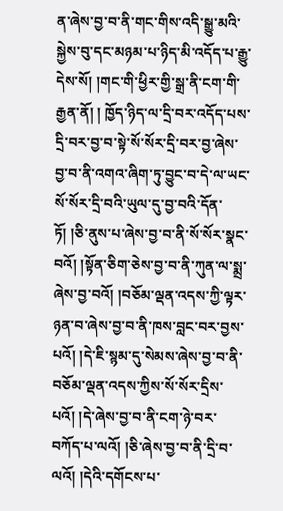ན་ཞེས་བྱ་བ་ནི་གང་གིས་འདི་སྒྱུ་མའི་སྐྱེས་བུ་དང་མཉམ་པ་ཉིད་མི་འདོད་པ་རྒྱུ་དེས་སོ། །གང་གི་ཕྱིར་གྱི་སྒྲ་ནི་ངག་གི་རྒྱན་ནོ། ། ཁྱོད་ཉིད་ལ་དྲི་བར་འདོད་པས་དྲི་བར་བྱ་བ་སྟེ་སོ་སོར་དྲི་བར་བྱ་ཞེས་བྱ་བ་ནི་འགའ་ཞིག་ཏུ་བྱུང་བ་དེ་ལ་ཡང་སོ་སོར་དྲི་བའི་ཡུལ་དུ་བྱ་བའི་དོན་ཏོ། །ཅི་ནུས་པ་ཞེས་བྱ་བ་ནི་སོ་སོར་སྣང་བའོ། །སྟོན་ཅིག་ཅེས་བྱ་བ་ནི་ཀུན་ལ་སྨྲ་ཞེས་བྱ་བའོ། །བཅོམ་ལྡན་འདས་ཀྱི་ལྟར་ ཉན་བ་ཞེས་བྱ་བ་ནི་ཁས་བླང་བར་བྱས་པའོ། །དེ་ཇི་སྙམ་དུ་སེམས་ཞེས་བྱ་བ་ནི་བཅོམ་ལྡན་འདས་ཀྱིས་སོ་སོར་དྲིས་པའོ། །དེ་ཞེས་བྱ་བ་ནི་ངག་ཉེ་བར་བཀོད་པ་ལའོ། །ཅི་ཞེས་བྱ་བ་ནི་དྲི་བ་ལའོ། །དེའི་དགོངས་པ་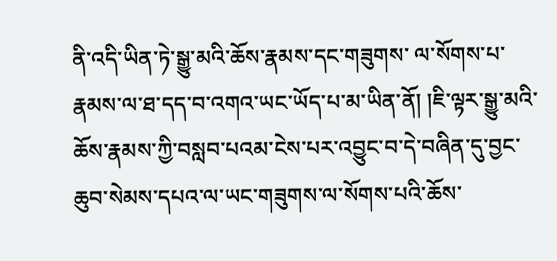ནི་འདི་ཡིན་ཏེ་སྒྱུ་མའི་ཆོས་རྣམས་དང་གཟུགས་ ལ་སོགས་པ་རྣམས་ལ་ཐ་དད་བ་འགའ་ཡང་ཡོད་པ་མ་ཡིན་ནོ། །ཇི་ལྟར་སྒྱུ་མའི་ཆོས་རྣམས་ཀྱི་བསླབ་པའམ་ངེས་པར་འབྱུང་བ་དེ་བཞིན་དུ་བྱང་ཆུབ་སེམས་དཔའ་ལ་ཡང་གཟུགས་ལ་སོགས་པའི་ཆོས་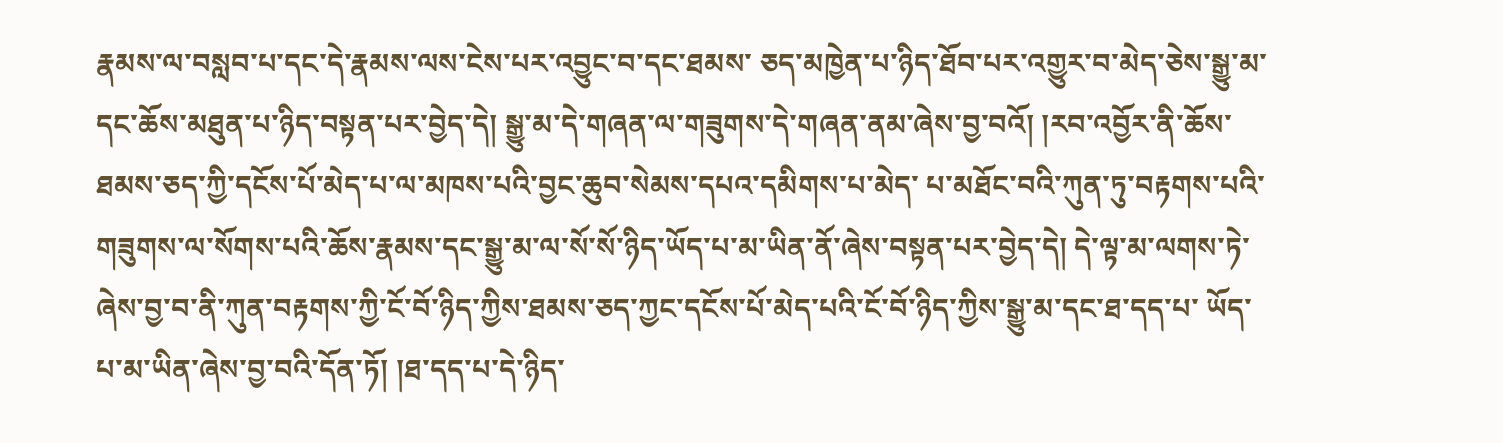རྣམས་ལ་བསླབ་པ་དང་དེ་རྣམས་ལས་ངེས་པར་འབྱུང་བ་དང་ཐམས་ ཅད་མཁྱེན་པ་ཉིད་ཐོབ་པར་འགྱུར་བ་མེད་ཅེས་སྒྱུ་མ་དང་ཆོས་མཐུན་པ་ཉིད་བསྟན་པར་བྱེད་དེ། སྒྱུ་མ་དེ་གཞན་ལ་གཟུགས་དེ་གཞན་ནམ་ཞེས་བྱ་བའོ། །རབ་འབྱོར་ནི་ཆོས་ཐམས་ཅད་ཀྱི་དངོས་པོ་མེད་པ་ལ་མཁས་པའི་བྱང་ཆུབ་སེམས་དཔའ་དམིགས་པ་མེད་ པ་མཐོང་བའི་ཀུན་ཏུ་བརྟགས་པའི་གཟུགས་ལ་སོགས་པའི་ཆོས་རྣམས་དང་སྒྱུ་མ་ལ་སོ་སོ་ཉིད་ཡོད་པ་མ་ཡིན་ནོ་ཞེས་བསྟན་པར་བྱེད་དེ། དེ་ལྟ་མ་ལགས་ཏེ་ཞེས་བྱ་བ་ནི་ཀུན་བརྟགས་ཀྱི་ངོ་བོ་ཉིད་ཀྱིས་ཐམས་ཅད་ཀྱང་དངོས་པོ་མེད་པའི་ངོ་བོ་ཉིད་ཀྱིས་སྒྱུ་མ་དང་ཐ་དད་པ་ ཡོད་པ་མ་ཡིན་ཞེས་བྱ་བའི་དོན་ཏོ། །ཐ་དད་པ་དེ་ཉིད་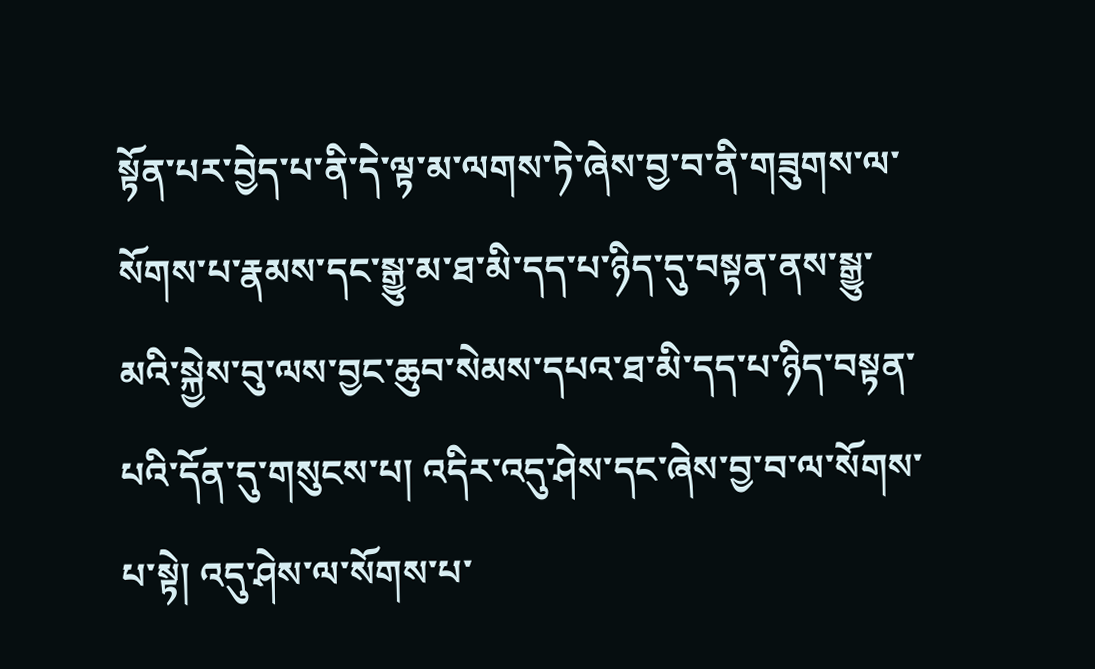སྟོན་པར་བྱེད་པ་ནི་དེ་ལྟ་མ་ལགས་ཏེ་ཞེས་བྱ་བ་ནི་གཟུགས་ལ་སོགས་པ་རྣམས་དང་སྒྱུ་མ་ཐ་མི་དད་པ་ཉིད་དུ་བསྟན་ནས་སྒྱུ་མའི་སྐྱེས་བུ་ལས་བྱང་ཆུབ་སེམས་དཔའ་ཐ་མི་དད་པ་ཉིད་བསྟན་པའི་དོན་དུ་གསུངས་པ། འདིར་འདུ་ཤེས་དང་ཞེས་བྱ་བ་ལ་སོགས་པ་སྟེ། འདུ་ཤེས་ལ་སོགས་པ་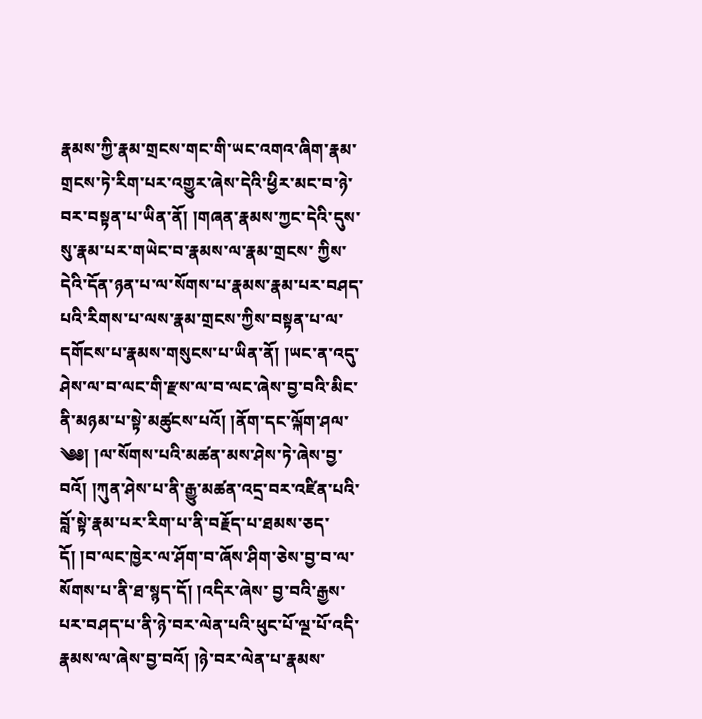རྣམས་ཀྱི་རྣམ་གྲངས་གང་གི་ཡང་འགའ་ཞིག་རྣམ་གྲངས་ཏེ་རིག་པར་འགྱུར་ཞེས་དེའི་ཕྱིར་མང་བ་ཉེ་བར་བསྟན་པ་ཡིན་ནོ། །གཞན་རྣམས་ཀྱང་དེའི་དུས་སུ་རྣམ་པར་གཡེང་བ་རྣམས་ལ་རྣམ་གྲངས་ ཀྱིས་དེའི་དོན་ཉན་པ་ལ་སོགས་པ་རྣམས་རྣམ་པར་བཤད་པའི་རིགས་པ་ལས་རྣམ་གྲངས་ཀྱིས་བསྟན་པ་ལ་དགོངས་པ་རྣམས་གསུངས་པ་ཡིན་ནོ། །ཡང་ན་འདུ་ཤེས་ལ་བ་ལང་གི་རྫས་ལ་བ་ལང་ཞེས་བྱ་བའི་མིང་ནི་མཉམ་པ་སྟེ་མཚུངས་པའོ། །ནོག་དང་ལྐོག་ཤལ་ ༄༅། །ལ་སོགས་པའི་མཚན་མས་ཤེས་ཏེ་ཞེས་བྱ་བའོ། །ཀུན་ཤེས་པ་ནི་རྒྱུ་མཚན་འདྲ་བར་འཛིན་པའི་བློ་སྟེ་རྣམ་པར་རིག་པ་ནི་བརྗོད་པ་ཐམས་ཅད་དོ། །བ་ལང་ཁྱེར་ལ་ཤོག་བ་ཞོས་ཤིག་ཅེས་བྱ་བ་ལ་སོགས་པ་ནི་ཐ་སྙད་དོ། །འདིར་ཞེས་ བྱ་བའི་རྒྱས་པར་བཤད་པ་ནི་ཉེ་བར་ལེན་པའི་ཕུང་པོ་ལྔ་པོ་འདི་རྣམས་ལ་ཞེས་བྱ་བའོ། །ཉེ་བར་ལེན་པ་རྣམས་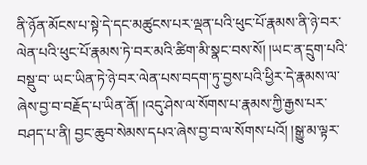ནི་ཉོན་མོངས་པ་སྟེ་དེ་དང་མཚུངས་པར་ལྡན་པའི་ཕུང་པོ་རྣམས་ནི་ཉེ་བར་ལེན་པའི་ཕུང་པོ་རྣམས་ཏེ་བར་མའི་ཚིག་མི་སྣང་བས་སོ། །ཡང་ན་དྲུག་པའི་བསྡུ་བ་ ཡང་ཡིན་ཏེ་ཉེ་བར་ལེན་པས་བདག་ཏུ་བྱས་པའི་ཕྱིར་དེ་རྣམས་ལ་ཞེས་བྱ་བ་བརྗོད་པ་ཡིན་ནོ། །འདུ་ཤེས་ལ་སོགས་པ་རྣམས་ཀྱི་རྒྱས་པར་བཤད་པ་ནི། བྱང་ཆུབ་སེམས་དཔའ་ཞེས་བྱ་བ་ལ་སོགས་པའོ། །སྒྱུ་མ་ལྟར་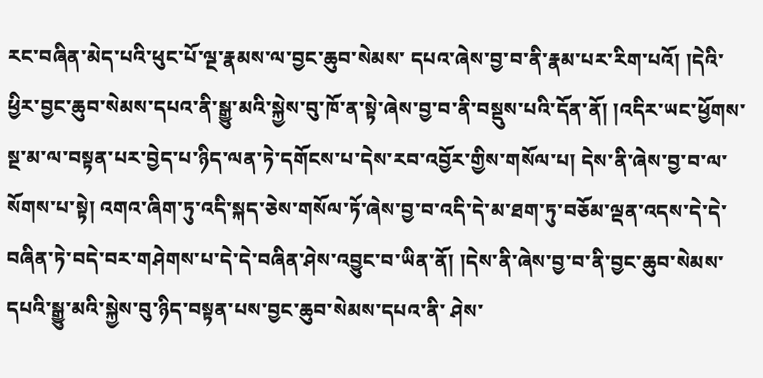རང་བཞིན་མེད་པའི་ཕུང་པོ་ལྔ་རྣམས་ལ་བྱང་ཆུབ་སེམས་ དཔའ་ཞེས་བྱ་བ་ནི་རྣམ་པར་རིག་པའོ། །དེའི་ཕྱིར་བྱང་ཆུབ་སེམས་དཔའ་ནི་སྒྱུ་མའི་སྐྱེས་བུ་ཁོ་ན་སྟེ་ཞེས་བྱ་བ་ནི་བསྡུས་པའི་དོན་ནོ། །འདིར་ཡང་ཕྱོགས་སྔ་མ་ལ་བསྟན་པར་བྱེད་པ་ཉིད་ལན་ཏེ་དགོངས་པ་དེས་རབ་འབྱོར་གྱིས་གསོལ་པ། དེས་ནི་ཞེས་བྱ་བ་ལ་ སོགས་པ་སྟེ། འགའ་ཞིག་ཏུ་འདི་སྐད་ཅེས་གསོལ་ཏོ་ཞེས་བྱ་བ་འདི་དེ་མ་ཐག་ཏུ་བཅོམ་ལྡན་འདས་དེ་དེ་བཞིན་ཏེ་བདེ་བར་གཤེགས་པ་དེ་དེ་བཞིན་ཤེས་འབྱུང་བ་ཡིན་ནོ། །དེས་ནི་ཞེས་བྱ་བ་ནི་བྱང་ཆུབ་སེམས་དཔའི་སྒྱུ་མའི་སྐྱེས་བུ་ཉིད་བསྟན་པས་བྱང་ཆུབ་སེམས་དཔའ་ནི་ ཤེས་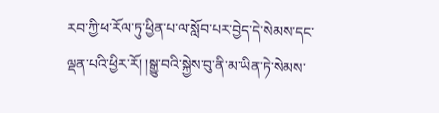རབ་ཀྱི་ཕ་རོལ་ཏུ་ཕྱིན་པ་ལ་སློབ་པར་བྱེད་དེ་སེམས་དང་ལྡན་པའི་ཕྱིར་རོ། །སྒྱུ་བའི་སྐྱེས་བུ་ནི་མ་ཡིན་ཏེ་སེམས་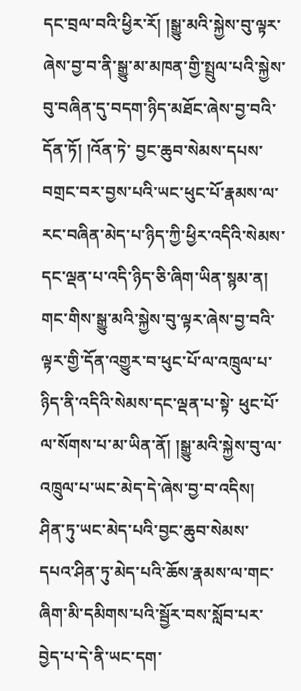དང་བྲལ་བའི་ཕྱིར་རོ། །སྒྱུ་མའི་སྐྱེས་བུ་ལྟར་ཞེས་བྱ་བ་ནི་སྒྱུ་མ་མཁན་གྱི་སྤྲུལ་པའི་སྐྱེས་བུ་བཞིན་དུ་བདག་ཉིད་མཐོང་ཞེས་བྱ་བའི་དོན་ཏོ། །འོན་ཏེ་ བྱང་ཆུབ་སེམས་དཔས་བགྲང་བར་བྱས་པའི་ཡང་ཕུང་པོ་རྣམས་ལ་རང་བཞིན་མེད་པ་ཉིད་ཀྱི་ཕྱིར་འདིའི་སེམས་དང་ལྡན་པ་འདི་ཉིད་ཅི་ཞིག་ཡིན་སྙམ་ན། གང་གིས་སྒྱུ་མའི་སྐྱེས་བུ་ལྟར་ཞེས་བྱ་བའི་ལྟར་གྱི་དོན་འགྱུར་བ་ཕུང་པོ་ལ་འཁྲུལ་པ་ཉིད་ནི་འདིའི་སེམས་དང་ལྡན་པ་སྟེ་ ཕུང་པོ་ལ་སོགས་པ་མ་ཡིན་ནོ། །སྒྱུ་མའི་སྐྱེས་བུ་ལ་འཁྲུལ་པ་ཡང་མེད་དེ་ཞེས་བྱ་བ་འདིས། ཤིན་ཏུ་ཡང་མེད་པའི་བྱང་ཆུབ་སེམས་དཔའ་ཤིན་ཏུ་མེད་པའི་ཆོས་རྣམས་ལ་གང་ཞིག་མི་དམིགས་པའི་སྦྱོར་བས་སློབ་པར་བྱེད་པ་དེ་ནི་ཡང་དག་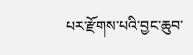པར་རྫོགས་པའི་བྱང་ཆུབ་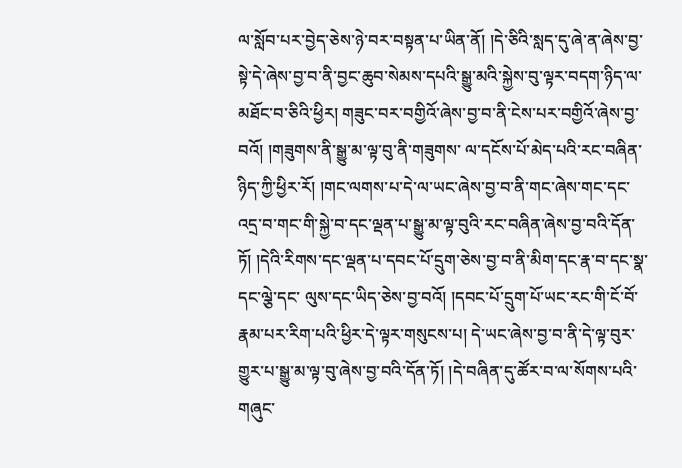ལ་སློབ་པར་བྱེད་ཅེས་ཉེ་བར་བསྟན་པ་ཡིན་ནོ། །དེ་ཅིའི་སླད་དུ་ཞེ་ན་ཞེས་བྱ་སྟེ་དེ་ཞེས་བྱ་བ་ནི་བྱང་ཆུབ་སེམས་དཔའི་སྒྱུ་མའི་སྐྱེས་བུ་ལྟར་བདག་ཉིད་ལ་མཐོང་བ་ཅིའི་ཕྱིར། གཟུང་བར་བགྱིའོ་ཞེས་བྱ་བ་ནི་ངེས་པར་བགྱིའོ་ཞེས་བྱ་བའོ། །གཟུགས་ནི་སྒྱུ་མ་ལྟ་བུ་ནི་གཟུགས་ ལ་དངོས་པོ་མེད་པའི་རང་བཞིན་ཉིད་ཀྱི་ཕྱིར་རོ། །གང་ལགས་པ་དེ་ལ་ཡང་ཞེས་བྱ་བ་ནི་གང་ཞེས་གང་དང་འདྲ་བ་གང་གི་སྐྱེ་བ་དང་ལྡན་པ་སྒྱུ་མ་ལྟ་བུའི་རང་བཞིན་ཞེས་བྱ་བའི་དོན་ཏོ། །དེའི་རིགས་དང་ལྡན་པ་དབང་པོ་དྲུག་ཅེས་བྱ་བ་ནི་མིག་དང་རྣ་བ་དང་སྣ་དང་ལྕེ་དང་ ལུས་དང་ཡིད་ཅེས་བྱ་བའོ། །དབང་པོ་དྲུག་པོ་ཡང་རང་གི་ངོ་བོ་རྣམ་པར་རིག་པའི་ཕྱིར་དེ་ལྟར་གསུངས་པ། དེ་ཡང་ཞེས་བྱ་བ་ནི་དེ་ལྟ་བུར་གྱུར་པ་སྒྱུ་མ་ལྟ་བུ་ཞེས་བྱ་བའི་དོན་ཏོ། །དེ་བཞིན་དུ་ཚོར་བ་ལ་སོགས་པའི་གཞུང་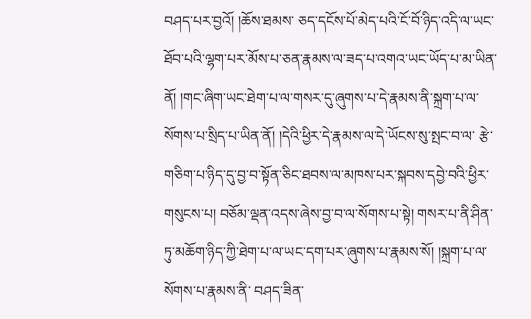བཤད་པར་བྱའོ། །ཆོས་ཐམས་ ཅད་དངོས་པོ་མེད་པའི་ངོ་བོ་ཉིད་འདི་ལ་ཡང་ཐོབ་པའི་ལྷག་པར་མོས་པ་ཅན་རྣམས་ལ་ཟད་པ་འགའ་ཡང་ཡོད་པ་མ་ཡིན་ནོ། །གང་ཞིག་ཡང་ཐེག་པ་ལ་གསར་དུ་ཞུགས་པ་དེ་རྣམས་ནི་སྐྲག་པ་ལ་སོགས་པ་སྲིད་པ་ཡིན་ནོ། །དེའི་ཕྱིར་དེ་རྣམས་ལ་དེ་ཡོངས་སུ་སྤང་བ་ལ་ རྩེ་གཅིག་པ་ཉིད་དུ་བྱ་བ་སྟོན་ཅིང་ཐབས་ལ་མཁས་པར་སྐབས་དབྱེ་བའི་ཕྱིར་གསུངས་པ། བཅོམ་ལྡན་འདས་ཞེས་བྱ་བ་ལ་སོགས་པ་སྟེ། གསར་པ་ནི་ཤིན་ཏུ་མཆོག་ཉིད་ཀྱི་ཐེག་པ་ལ་ཡང་དག་པར་ཞུགས་པ་རྣམས་སོ། །སྐྲག་པ་ལ་སོགས་པ་རྣམས་ནི་ བཤད་ཟིན་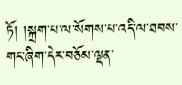ཏོ། །སྐྲག་པ་ལ་སོགས་པ་འདི་ལ་ཐབས་གང་ཞིག་དེར་བཅོམ་ལྡན་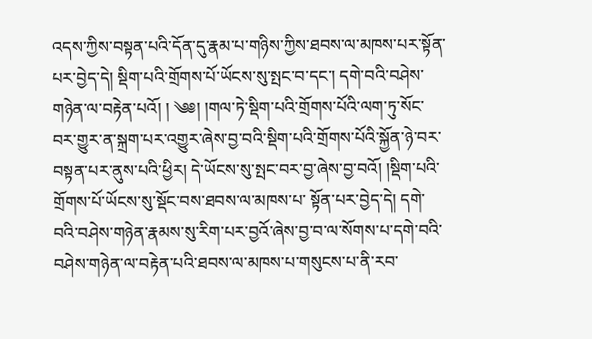འདས་ཀྱིས་བསྟན་པའི་དོན་དུ་རྣམ་པ་གཉིས་ཀྱིས་ཐབས་ལ་མཁས་པར་སྟོན་པར་བྱེད་དེ། སྡིག་པའི་གྲོགས་པོ་ཡོངས་སུ་སྤང་བ་དང་། དགེ་བའི་བཤེས་གཉེན་ལ་བརྟེན་པའོ། ། ༄༅། །གལ་ཏེ་སྡིག་པའི་གྲོགས་པོའི་ལག་ཏུ་སོང་བར་གྱུར་ན་སྐྲག་པར་འགྱུར་ཞེས་བྱ་བའི་སྡིག་པའི་གྲོགས་པོའི་སྐྱོན་ཉེ་བར་བསྟན་པར་ནུས་པའི་ཕྱིར། དེ་ཡོངས་སུ་སྤང་བར་བྱ་ཞེས་བྱ་བའོ། །སྡིག་པའི་གྲོགས་པོ་ཡོངས་སུ་སྡོང་བས་ཐབས་ལ་མཁས་པ་ སྟོན་པར་བྱེད་དེ། དགེ་བའི་བཤེས་གཉེན་རྣམས་སུ་རིག་པར་བྱའོ་ཞེས་བྱ་བ་ལ་སོགས་པ་དགེ་བའི་བཤེས་གཉེན་ལ་བརྟེན་པའི་ཐབས་ལ་མཁས་པ་གསུངས་པ་ནི་རབ་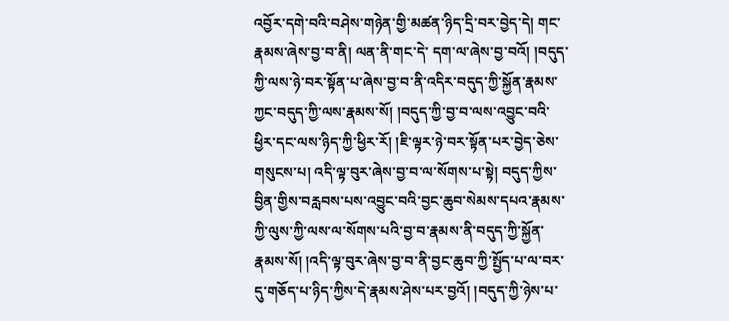འབྱོར་དགེ་བའི་བཤེས་གཉེན་གྱི་མཚན་ཉིད་དྲི་བར་བྱེད་དེ། གང་རྣམས་ཞེས་བྱ་བ་ནི། ལན་ནི་གང་དེ་ དག་ལ་ཞེས་བྱ་བའོ། །བདུད་ཀྱི་ལས་ཉེ་བར་སྟོན་པ་ཞེས་བྱ་བ་ནི་འདིར་བདུད་ཀྱི་སྐྱོན་རྣམས་ཀྱང་བདུད་ཀྱི་ལས་རྣམས་སོ། །བདུད་ཀྱི་བྱ་བ་ལས་འབྱུང་བའི་ཕྱིར་དང་ལས་ཉིད་ཀྱི་ཕྱིར་རོ། །ཇི་ལྟར་ཉེ་བར་སྟོན་པར་བྱེད་ཅེས་གསུངས་པ། འདི་ལྟ་བུར་ཞེས་བྱ་བ་ལ་སོགས་པ་སྟེ། བདུད་ཀྱིས་བྱིན་གྱིས་བརླབས་པས་འབྱུང་བའི་བྱང་ཆུབ་སེམས་དཔའ་རྣམས་ཀྱི་ལུས་ཀྱི་ལས་ལ་སོགས་པའི་བྱ་བ་རྣམས་ནི་བདུད་ཀྱི་སྐྱོན་རྣམས་སོ། །འདི་ལྟ་བུར་ཞེས་བྱ་བ་ནི་བྱང་ཆུབ་ཀྱི་སྤྱོད་པ་ལ་བར་དུ་གཅོད་པ་ཉིད་ཀྱིས་དེ་རྣམས་ཤེས་པར་བྱའོ། །བདུད་ཀྱི་ཉེས་པ་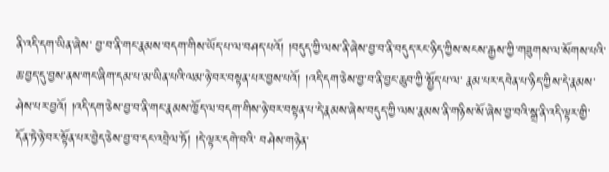ནི་འདི་དག་ཡིན་ཞེས་ བྱ་བ་ནི་གང་རྣམས་བདག་གིས་ཡོད་པ་ལ་བཤད་པའོ། །བདུད་ཀྱི་ལས་ནི་ཞེས་བྱ་བ་ནི་བདུད་རང་ཉིད་ཀྱིས་སངས་རྒྱས་ཀྱི་གཟུགས་ལ་སོགས་པའི་ཆ་བྱད་དུ་བྱས་ནས་གང་ཞིག་དམ་པ་མ་ཡིན་པའི་ལམ་ཉེ་བར་བསྟན་པར་བྱས་པའོ། །འདི་དག་ཅེས་བྱ་བ་ནི་བྱང་ཆུབ་ཀྱི་སྤྱོད་པ་ལ་ རྣམ་པར་དབེན་པ་ཉིད་ཀྱིས་དེ་རྣམས་ཤེས་པར་བྱའོ། །འདི་དག་ཅེས་བྱ་བ་ནི་གང་རྣམས་ཁྱོད་ལ་བདག་གིས་ཉེ་བར་བསྟན་པ་དེ་རྣམས་ཞེས་བདུད་ཀྱི་ལས་རྣམས་ནི་གཉིས་སོ་ཞེས་བྱ་བའི་སྒྲ་ནི་འདི་ལྟར་གྱི་དོན་ཏེ་ཉེ་བར་སྟོན་པར་བྱེད་ཅེས་བྱ་བ་དང་འབྲེལ་ཏོ། །དེ་ལྟར་དགེ་བའི་ བཤེས་གཉེན་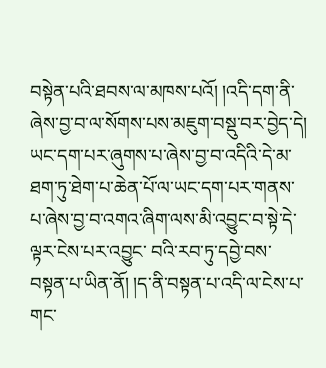བསྟེན་པའི་ཐབས་ལ་མཁས་པའོ། །འདི་དག་ནི་ཞེས་བྱ་བ་ལ་སོགས་པས་མཇུག་བསྡུ་བར་བྱེད་དེ། ཡང་དག་པར་ཞུགས་པ་ཞེས་བྱ་བ་འདིའི་དེ་མ་ཐག་ཏུ་ཐེག་པ་ཆེན་པོ་ལ་ཡང་དག་པར་གནས་པ་ཞེས་བྱ་བ་འགའ་ཞིག་ལས་མི་འབྱུང་བ་སྟེ་དེ་ལྟར་ངེས་པར་འབྱུང་ བའི་རབ་ཏུ་དབྱེ་བས་བསྟན་པ་ཡིན་ནོ། །ད་ནི་བསྟན་པ་འདི་ལ་ངེས་པ་གང་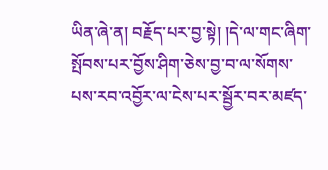ཡིན་ཞེ་ན། བརྗོད་པར་བྱ་སྟེ། །དེ་ལ་གང་ཞིག་སྤོབས་པར་བྱོས་ཤིག་ཅེས་བྱ་བ་ལ་སོགས་པས་རབ་འབྱོར་ལ་ངེས་པར་སྦྱོར་བར་མཛད་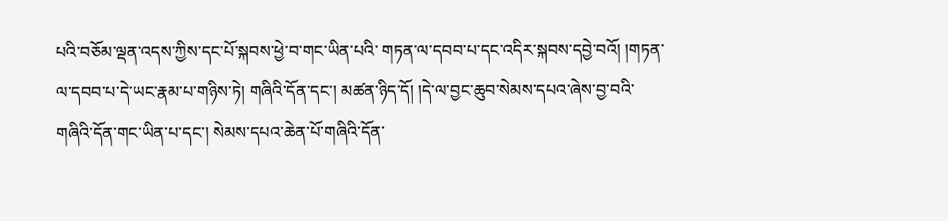པའི་བཅོམ་ལྡན་འདས་ཀྱིས་དང་པོ་སྐབས་ཕྱེ་བ་གང་ཡིན་པའི་ གཏན་ལ་དབབ་པ་དང་འདིར་སྐབས་དབྱེ་བའོ། །གཏན་ལ་དབབ་པ་དེ་ཡང་རྣམ་པ་གཉིས་ཏེ། གཞིའི་དོན་དང་། མཚན་ཉིད་དོ། །དེ་ལ་བྱང་ཆུབ་སེམས་དཔའ་ཞེས་བྱ་བའི་གཞིའི་དོན་གང་ཡིན་པ་དང་། སེམས་དཔའ་ཆེན་པོ་གཞིའི་དོན་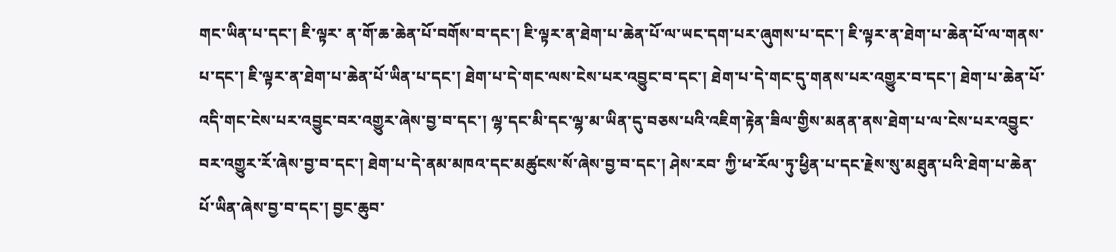གང་ཡིན་པ་དང་། ཇི་ལྟར་ ན་གོ་ཆ་ཆེན་པོ་བགོས་བ་དང་། ཇི་ལྟར་ན་ཐེག་པ་ཆེན་པོ་ལ་ཡང་དག་པར་ཞུགས་པ་དང་། ཇི་ལྟར་ན་ཐེག་པ་ཆེན་པོ་ལ་གནས་པ་དང་། ཇི་ལྟར་ན་ཐེག་པ་ཆེན་པོ་ཡིན་པ་དང་། ཐེག་པ་དེ་གང་ལས་ངེས་པར་འབྱུང་བ་དང་། ཐེག་པ་དེ་གང་དུ་གནས་པར་འགྱུར་བ་དང་། ཐེག་པ་ཆེན་པོ་འདི་གང་ངེས་པར་འབྱུང་བར་འགྱུར་ཞེས་བྱ་བ་དང་། ལྷ་དང་མི་དང་ལྷ་མ་ཡིན་དུ་བཅས་པའི་འཇིག་རྟེན་ཟིལ་གྱིས་མནན་ནས་ཐེག་པ་ལ་ངེས་པར་འབྱུང་བར་འགྱུར་རོ་ཞེས་བྱ་བ་དང་། ཐེག་པ་དེ་ནམ་མཁའ་དང་མཚུངས་སོ་ཞེས་བྱ་བ་དང་། ཤེས་རབ་ ཀྱི་ཕ་རོལ་ཏུ་ཕྱིན་པ་དང་རྗེས་སུ་མཐུན་པའི་ཐེག་པ་ཆེན་པོ་ཡིན་ཞེས་བྱ་བ་དང་། བྱང་ཆུབ་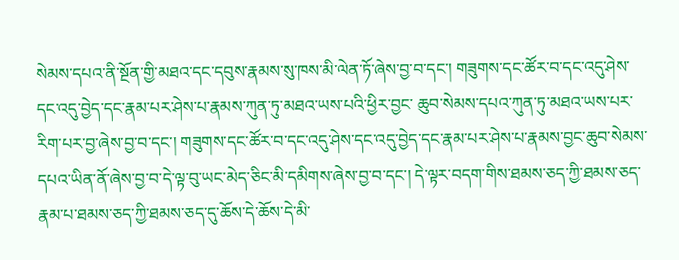སེམས་དཔའ་ནི་སྔོན་གྱི་མཐའ་དང་དབུས་རྣམས་སུ་ཁས་མི་ལེན་ཏོ་ཞེས་བྱ་བ་དང་། གཟུགས་དང་ཚོར་བ་དང་འདུ་ཤེས་དང་འདུ་བྱེད་དང་རྣམ་པར་ཤེས་པ་རྣམས་ཀུན་ཏུ་མཐའ་ཡས་པའི་ཕྱིར་བྱང་ ཆུབ་སེམས་དཔའ་ཀུན་ཏུ་མཐའ་ཡས་པར་རིག་པར་བྱ་ཞེས་བྱ་བ་དང་། གཟུགས་དང་ཚོར་བ་དང་འདུ་ཤེས་དང་འདུ་བྱེད་དང་རྣམ་པར་ཤེས་པ་རྣམས་བྱང་ཆུབ་སེམས་དཔའ་ཡིན་ནོ་ཞེས་བྱ་བ་དེ་ལྟ་བུ་ཡང་མེད་ཅིང་མི་དམིགས་ཞེས་བྱ་བ་དང་། དེ་ལྟར་བདག་གིས་ཐམས་ཅད་ཀྱི་ཐམས་ཅད་ རྣམ་པ་ཐམས་ཅད་ཀྱི་ཐམས་ཅད་དུ་ཆོས་དེ་ཆོས་དེ་མི་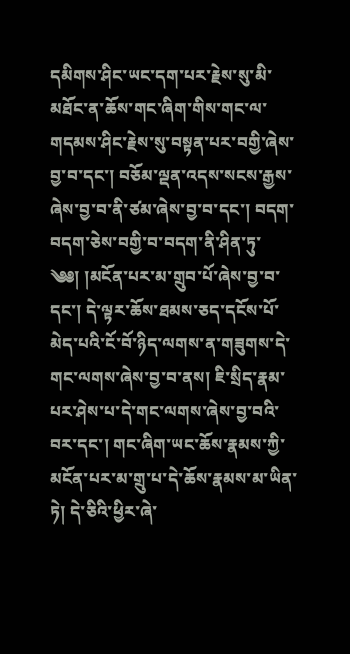དམིགས་ཤིང་ཡང་དག་པར་རྗེས་སུ་མི་མཐོང་ན་ཆོས་གང་ཞིག་གིས་གང་ལ་གདམས་ཤིང་རྗེས་སུ་བསྟན་པར་བགྱི་ཞེས་བྱ་བ་དང་། བཅོམ་ལྡན་འདས་སངས་རྒྱས་ཞེས་བྱ་བ་ནི་ཙམ་ཞེས་བྱ་བ་དང་། བདག་བདག་ཅེས་བགྱི་བ་བདག་ནི་ཤིན་ཏུ་ ༄༅། །མངོན་པར་མ་གྲུབ་པོ་ཞེས་བྱ་བ་དང་། དེ་ལྟར་ཆོས་ཐམས་ཅད་དངོས་པོ་མེད་པའི་ངོ་བོ་ཉིད་ལགས་ན་གཟུགས་དེ་གང་ལགས་ཞེས་བྱ་བ་ནས། ཇི་སྲིད་རྣམ་པར་ཤེས་པ་དེ་གང་ལགས་ཞེས་བྱ་བའི་བར་དང་། གང་ཞིག་ཡང་ཆོས་རྣམས་ཀྱི་ མངོན་པར་མ་གྲུ་པ་དེ་ཆོས་རྣམས་མ་ཡིན་ཏེ། དེ་ཅིའི་ཕྱིར་ཞེ་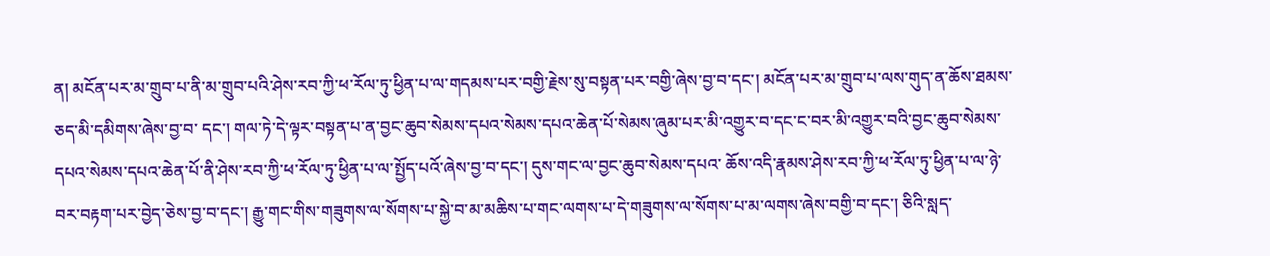ན། མངོན་པར་མ་གྲུབ་པ་ནི་མ་གྲུབ་པའི་ཤེས་རབ་ཀྱི་ཕ་རོལ་ཏུ་ཕྱིན་པ་ལ་གདམས་པར་བགྱི་རྗེས་སུ་བསྟན་པར་བགྱི་ཞེས་བྱ་བ་དང་། མངོན་པར་མ་གྲུབ་པ་ལས་གུད་ན་ཆོས་ཐམས་ཅད་མི་དམིགས་ཞེས་བྱ་བ་ དང་། གལ་ཏེ་དེ་ལྟར་བསྟན་པ་ན་བྱང་ཆུབ་སེམས་དཔའ་སེམས་དཔའ་ཆེན་པོ་སེམས་ཞུམ་པར་མི་འགྱུར་བ་དང་ང་བར་མི་འགྱུར་བའི་བྱང་ཆུབ་སེམས་དཔའ་སེམས་དཔའ་ཆེན་པོ་ནི་ཤེས་རབ་ཀྱི་ཕ་རོལ་ཏུ་ཕྱིན་པ་ལ་སྤྱོད་པའོ་ཞེས་བྱ་བ་དང་། དུས་གང་ལ་བྱང་ཆུབ་སེམས་དཔའ་ ཆོས་འདི་རྣམས་ཤེས་རབ་ཀྱི་ཕ་རོལ་ཏུ་ཕྱིན་པ་ལ་ཉེ་བར་བརྟག་པར་བྱེད་ཅེས་བྱ་བ་དང་། རྒྱུ་གང་གིས་གཟུགས་ལ་སོགས་པ་སྐྱེ་བ་མ་མཆིས་པ་གང་ལགས་པ་དེ་གཟུགས་ལ་སོགས་པ་མ་ལགས་ཞེས་བགྱི་བ་དང་། ཅིའི་སླད་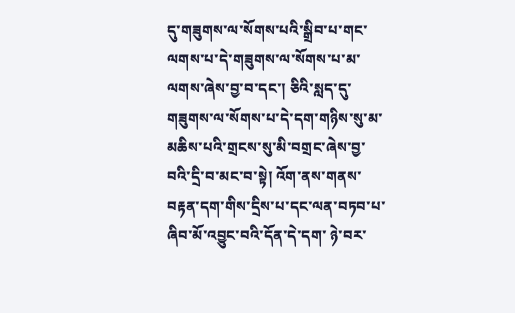དུ་གཟུགས་ལ་སོགས་པའི་སྒྲིབ་པ་གང་ ལགས་པ་དེ་གཟུགས་ལ་སོགས་པ་མ་ལགས་ཞེས་བྱ་བ་དང་། ཅིའི་སླད་དུ་གཟུགས་ལ་སོགས་པ་དེ་དག་གཉིས་སུ་མ་མཆིས་པའི་གྲངས་སུ་མི་བགྲང་ཞེས་བྱ་བའི་དྲི་བ་མང་བ་སྟེ། འོག་ནས་གནས་བརྟན་དག་གིས་དྲིས་པ་དང་ལན་བཏབ་པ་ཞིབ་མོ་འབྱུང་བའི་དོན་དེ་དག་ ཉེ་བར་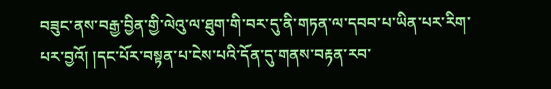བཟུང་ནས་བརྒྱ་བྱིན་གྱི་ལེའུ་ལ་ཐུག་གི་བར་དུ་ནི་གཏན་ལ་དབབ་པ་ཡིན་པར་རིག་པར་བྱའོ། །དང་པོར་བསྟན་པ་ངེས་པའི་དོན་དུ་གནས་བརྟན་རབ་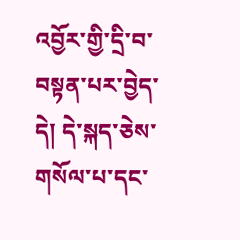འབྱོར་གྱི་དྲི་བ་བསྟན་པར་བྱེད་དེ། དེ་སྐད་ཅེས་གསོལ་པ་དང་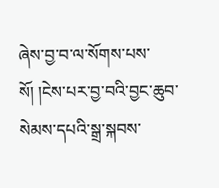ཞེས་བྱ་བ་ལ་སོགས་པས་སོ། །ངེས་པར་བྱ་བའི་བྱང་ཆུབ་ སེམས་དཔའི་སྒྲ་སྐབས་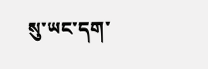སུ་ཡང་དག་